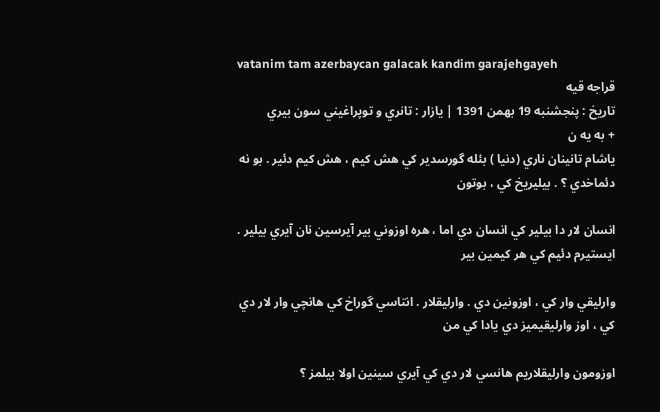vatanim tam azerbaycan galacak kandim garajehgayeh
قراجه قيه
تاريخ : پنجشنبه 19 بهمن 1391 | یازار : تانري و توپراغيني سون بيري
+ به يه ن
ياشام تانينان ناري (دنيا ) بئله گورسدير كي هش كيم ، هش كيم دئير . بو نه دئماخدي ؟ . بيليريخ كي ، بوتون

انسان لار دا بيلير كي انسان دي اما ، هره اوزوني بير آيرسين نان آيري بيلير . ايستيرم دئيم كي هر كيمين بير

وارليقي وار كي ، اوزونين دي . وارليقلار . انتاسي گوراخ كي هانچي وار لار دي كي ، اوز وارليقيميز دي يادا كي من

اوزومون وارليقلاريم هانسي لار دي كي آيري سينين اولا بيلمز ؟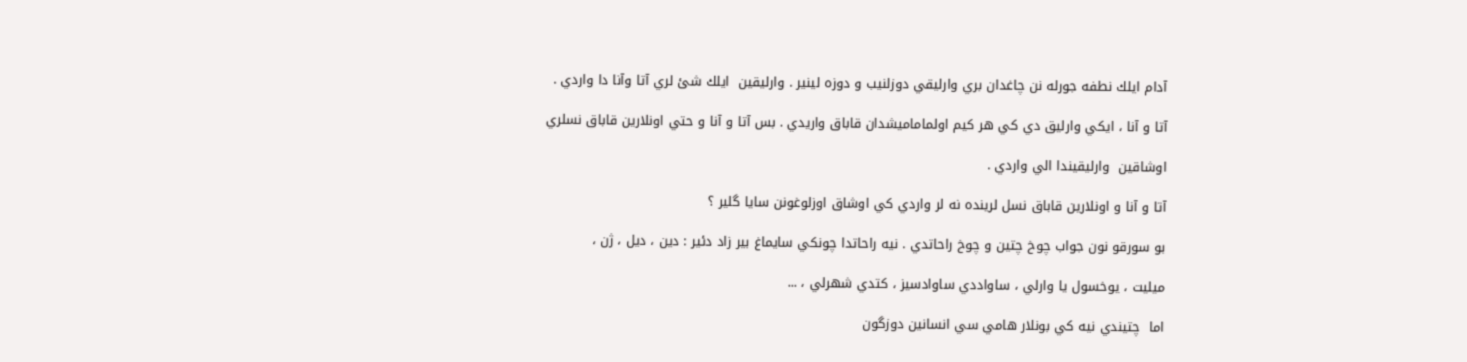آدام ايلك نطفه جورله نن چاغدان بري وارليقي دوزلنيب و دوزه لينير . وارليقين  ايلك شئ لري آتا وآنا دا واردي .

آتا و آنا ، ايكي وارليق دي كي هر كيم اولماماميشدان قاباق واريدي . بس آتا و آنا و حتي اونلارين قاباق نسلري

اوشاقين  وارليقيندا الي واردي .

آتا و آنا و اونلارين قاباق نسل لرينده نه لر واردي كي اوشاق اوزلوغونن سايا گلير ؟

بو سورقو نون جواب چوخ چتين و چوخ راحاتدي . نيه راحاتدا چونكي سايماغ بير زاد دئير : دين ، ديل ، ژن ،

ميليت ، يوخسول يا وارلي ، ساواددي ساوادسيز ، كتدي شهرلي ، ...

اما  چتيندي نيه كي بونلار هامي سي انسانين دوزگون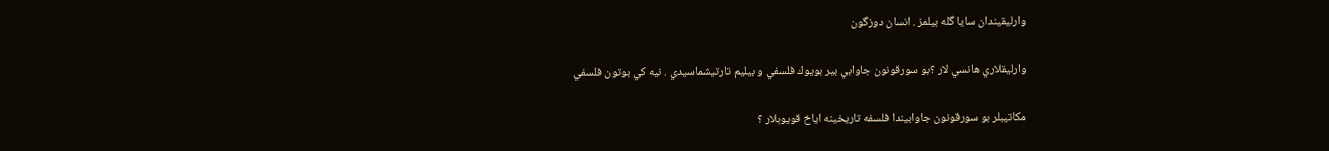وارليقيندان سايا گله بيلمز . انسان دوزگون

وارليقلاري هانسي لار ؟بو سورقونون جاوابي بير بويوك فلسفي و بيليم تارتيشماسيدي . نيه كي بوتون فلسفي

مكاتيبلر بو سورقونون جاوابيندا فلسفه تاريخينه اياخ قويوبلار ؟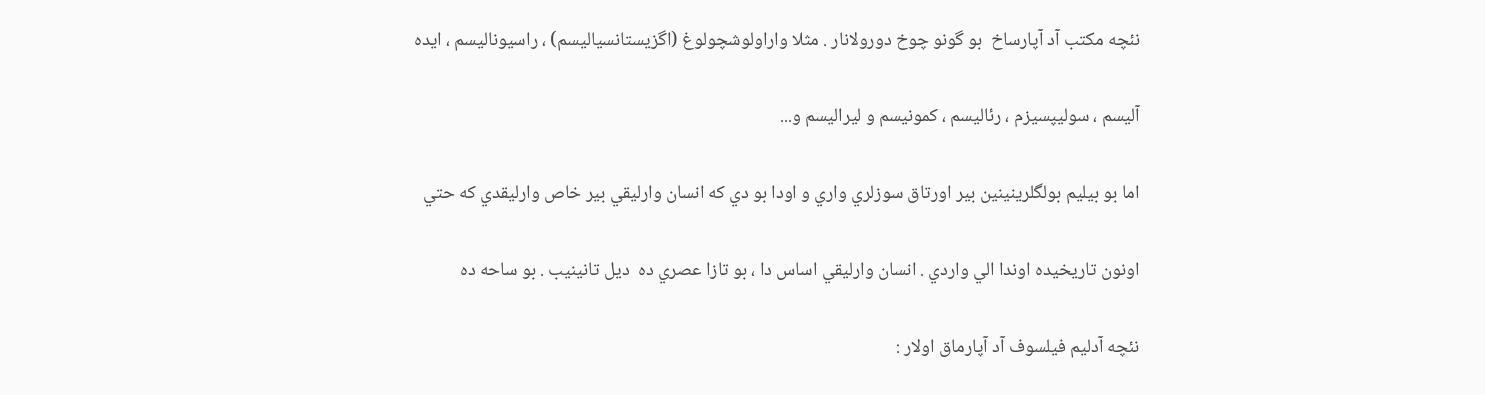نئچه مكتب آد آپارساخ  بو گونو چوخ دورولانار . مثلا واراولوشچولوغ (اگزيستانسياليسم) ، راسيوناليسم ، ايده

آليسم ، سوليپسيزم ، رئاليسم ، كمونيسم و ليراليسم و...

اما بو بيليم بولگلرينينين بير اورتاق سوزلري واري و اودا بو دي كه انسان وارليقي بير خاص وارليقدي كه حتي

اونون تاريخيده اوندا الي واردي . انسان وارليقي اساس دا ، بو تازا عصري ده  ديل تانينيب . بو ساحه ده

نئچه آدليم فيلسوف آد آپارماق اولار :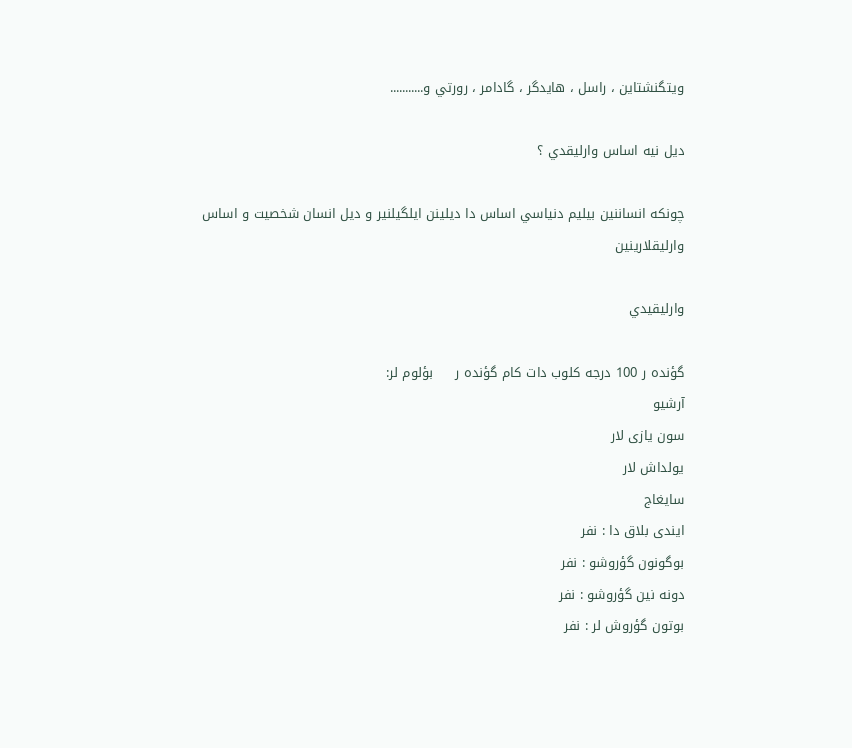ويتگنشتاين ، راسل ، هايدگر ، گادامر ، رورتي و...........

ديل نيه اساس وارليقدي ؟

چونكه انساننين بيليم دنياسي اساس دا ديلينن ايلگيلنير و ديل انسان شخصيت و اساس وارليقلارينين

وارليقيدي

گؤنده ر 100 درجه کلوب دات کام گؤنده ر     بؤلوم لر:
آرشیو
سون یازی لار
یولداش لار
سایغاج
ایندی بلاق دا : نفر
بوگونون گؤروشو : نفر
دونه نین گؤروشو : نفر
بوتون گؤروش لر : نفر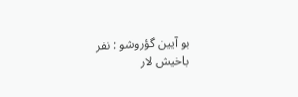بو آیین گؤروشو : نفر
باخیش لار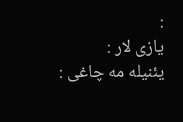:
یازی لار :
یئنیله مه چاغی :